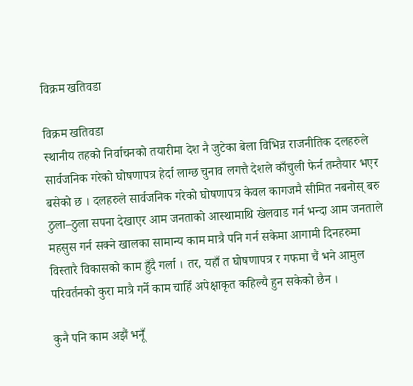विक्रम खतिवडा

विक्रम खतिवडा
स्थानीय तहको निर्वाचनको तयारीमा देश नै जुटेका बेला विभिन्न राजनीतिक दलहरुले सार्वजनिक गरेको घोषणापत्र हेर्दा लाग्छ चुनाव लगत्तै देशले काँचुली फेर्न तम्तैयार भएर बसेको छ । दलहरुले सार्वजनिक गरेको घोषणापत्र केवल कागजमै सीमित नबनोस् बरु ठुला–ठुला सपना देखाएर आम जनताको आस्थामाथि खेलवाड गर्न भन्दा आम जनताले महसुस गर्न सक्ने खालका सामान्य काम मात्रै पनि गर्न सकेमा आगामी दिनहरुमा विस्तारै विकासको काम हुँदै गर्ला । तर, यहाँ त घोषणापत्र र गफमा चैं भने आमुल परिवर्तनको कुरा मात्रै गर्ने काम चाहिँ अपेक्षाकृत कहिल्यै हुन सकेको छैन ।

कुनै पनि काम अझैं भनूँ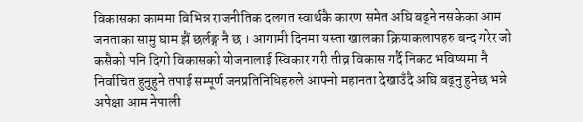विकासका काममा विभिन्न राजनीतिक दलगत स्वार्थकै कारण समेत अघि बढ्ने नसकेका आम जनताका सामु घाम झैं छर्लङ्ग नै छ । आगामी दिनमा यस्ता खालका क्रियाकलापहरु बन्द गरेर जो कसैको पनि दिगो विकासको योजनालाई स्विकार गरी तीव्र विकास गर्दै निकट भविष्यमा नै निर्वाचित हुनुहुने तपाई सम्पूर्ण जनप्रतिनिधिहरुले आफ्नो महानता देखाउँदै अघि बढ्नु हुनेछ भन्ने अपेक्षा आम नेपाली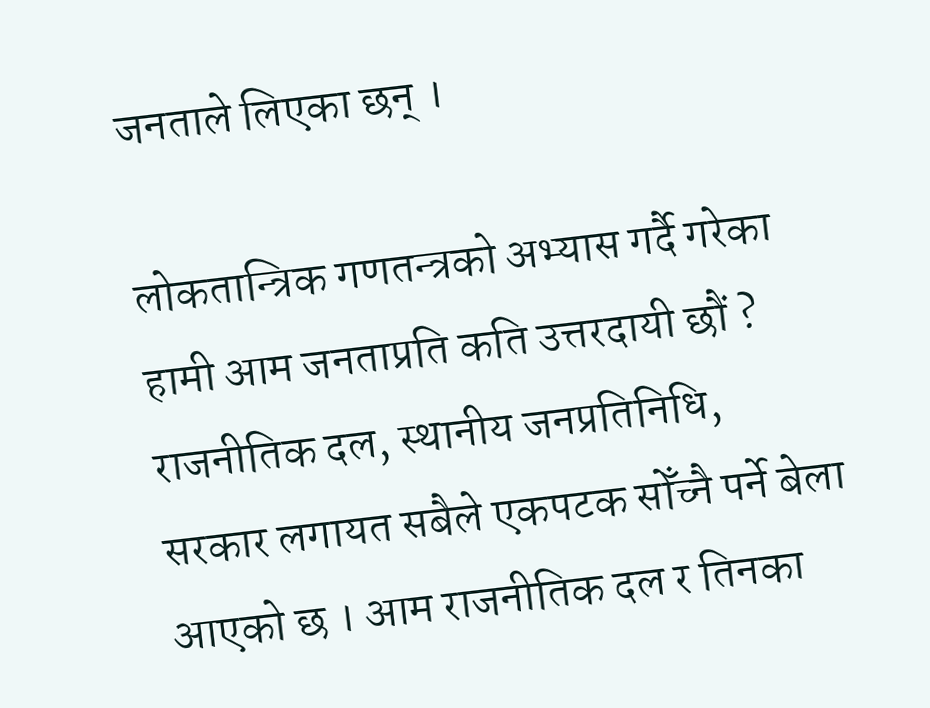जनताले लिएका छन् ।

लोकतान्त्रिक गणतन्त्रको अभ्यास गर्दै गरेका हामी आम जनताप्रति कति उत्तरदायी छौं ? राजनीतिक दल, स्थानीय जनप्रतिनिधि, सरकार लगायत सबैले एकपटक सोँच्नै पर्ने बेला आएको छ । आम राजनीतिक दल र तिनका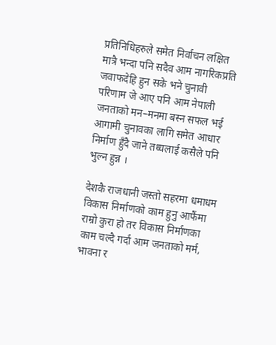प्रतिनिधिहरुले समेत निर्वाचन लक्षित मात्रै भन्दा पनि सदैव आम नागरिकप्रति जवाफदेहि हुन सके भने चुनावी परिणाम जे आए पनि आम नेपाली जनताको मन–मनमा बस्न सफल भई आगामी चुनावका लागि समेत आधार निर्माण हुँदै जाने तथ्यलाई कसैले पनि भुल्न हुन्न ।

देशकै राजधानी जस्तो सहरमा धमाधम विकास निर्माणको काम हुनु आफैंमा राम्रो कुरा हो तर विकास निर्माणका काम चल्दै गर्दा आम जनताको मर्म, भावना र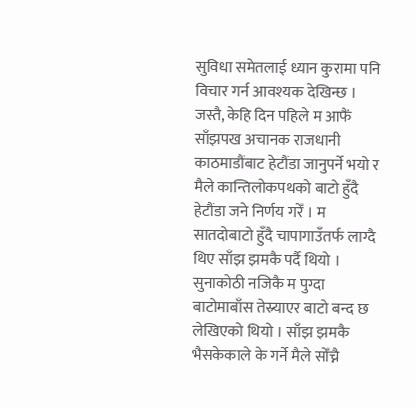सुविधा समेतलाई ध्यान कुरामा पनि विचार गर्न आवश्यक देखिन्छ । जस्तै, केहि दिन पहिले म आफैं साँझपख अचानक राजधानी काठमाडौंबाट हेटौंडा जानुपर्ने भयो र मैले कान्तिलोकपथको बाटो हुँदै हेटौंडा जने निर्णय गरेँ । म सातदोबाटो हुँदै चापागाउँतर्फ लाग्दै थिए साँझ झमकै पर्दै थियो । सुनाकोठी नजिकै म पुग्दा बाटोमाबाँस तेस्र्याएर बाटो बन्द छ लेखिएको थियो । साँझ झमकै भैसकेकाले के गर्ने मैले सोँच्नै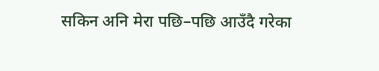सकिन अनि मेरा पछि–पछि आउँदै गरेका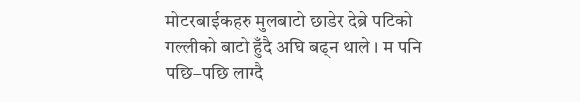मोटरबाईकहरु मुलबाटो छाडेर देब्रे पटिको गल्लीको बाटो हुँदै अघि बढ्न थाले । म पनि पछि–पछि लाग्दै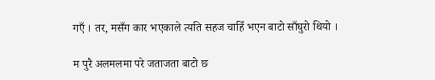गएँ । तर, मसँग कार भएकाले त्यति सहज चाहिँ भएन बाटो साँघुरो थियो ।

म पुरै अलमलमा परे जताजता बाटो छ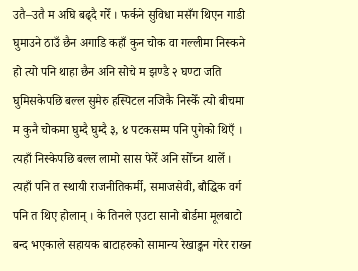उतै–उतै म अघि बढ्दै गरेँ । फर्कने सुविधा मसँग थिएन गाडी घुमाउने ठाउँ छैन अगाडि कहाँ कुन चोक वा गल्लीमा निस्कने हो त्यो पनि थाहा छैन अनि सोचे म झण्डै २ घण्टा जति घुमिसकेपछि बल्ल सुमेरु हस्पिटल नजिकै निस्केँ त्यो बीचमा म कुनै चोकमा घुम्दै घुम्दै ३, ४ पटकसम्म पनि पुगेको थिएँ । त्यहाँ निस्केपछि बल्ल लामो सास फेरेँ अनि सोँच्न थालेँ । त्यहाँ पनि त स्थायी राजनीतिकर्मी, समाजसेवी, बौद्धिक वर्ग पनि त थिए होलान् । के तिनले एउटा सानो बोर्डमा मूलबाटो बन्द भएकाले सहायक बाटाहरुको सामान्य रेखाङ्कन गरेर राख्न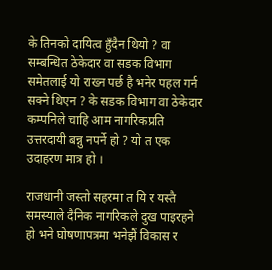के तिनको दायित्व हुँदैन थियो ? वा सम्बन्धित ठेकेदार वा सडक विभाग समेतलाई यो राख्न पर्छ है भनेर पहल गर्न सक्ने थिएन ? के सडक विभाग वा ठेकेदार कम्पनिले चाहि आम नागरिकप्रति उत्तरदायी बन्नु नपर्ने हो ? यो त एक उदाहरण मात्र हो ।

राजधानी जस्तो सहरमा त यि र यस्तै समस्याले दैनिक नागरिकले दुख पाइरहने हो भने घोषणापत्रमा भनेझैं विकास र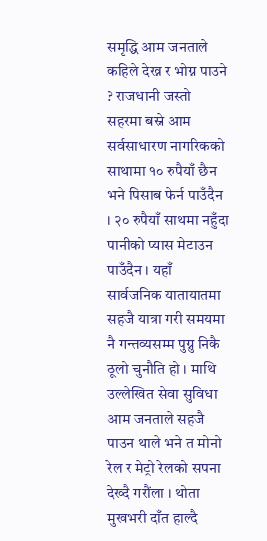समृद्धि आम जनताले कहिले देख्न र भोग्न पाउने ? राजधानी जस्तो सहरमा बस्ने आम सर्वसाधारण नागरिकको साथामा १० रुपैयाँ छैन भने पिसाब फेर्न पाउँदैन । २० रुपैयाँ साथमा नहुँदा पानीको प्यास मेटाउन पाउँदैन । यहाँ सार्वजनिक यातायातमा सहजै यात्रा गरी समयमा नै गन्तव्यसम्म पुग्नु निकै ठूलो चुनौति हो । माथि उल्लेखित सेवा सुविधा आम जनताले सहजै पाउन थाले भने त मोनो रेल र मेट्रो रेलको सपना देख्दै गरौंला । थोता मुखभरी दाँत हाल्दै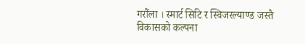गरौंला । स्मार्ट सिटि र स्विजरल्याण्ड जस्तै विकासको कल्पना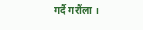गर्दै गरौंला ।